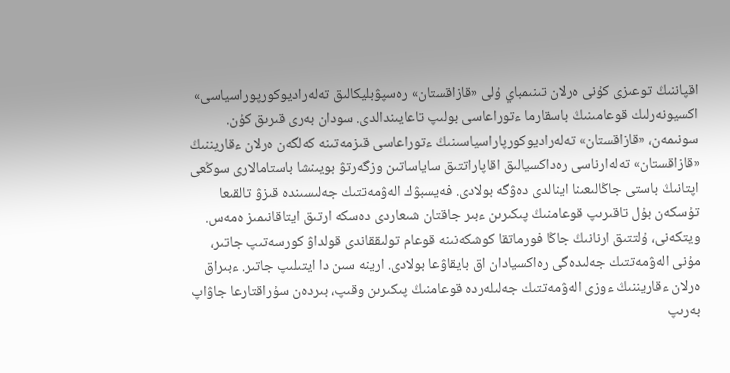اقپاننىڭ توعىزى كۇنى ەرلان تىنىمباي ۇلى «قازاقستان» رەسپۋبليكالىق تەلەراديوكورپوراسياسى» اكسيونەرلىك قوعامىنىڭ باسقارما ءتوراعاسى بولىپ تاعايىندالدى. سودان بەرى قىرىق كۇن.
سونىمەن، «قازاقستان» تەلەراديوكورپاراسياسىنىڭ ءتوراعاسى قىزمەتىنە كەلگەن ەرلان ءقاريننىڭ «قازاقستان» تەلەارناسى رەداكسيالىق اقاپاراتتىق ساياساتىن وزگەرتۋ بويىنشا باستامالارى سوڭعى اپتانىڭ باستى جاڭالىعىنا اينالدى دەۋگە بولادى. فەيسبۋك الەۋمەتتىك جەلىسىندە قىزۋ تالقىعا تۇسكەن بۇل تاقىرىپ قوعامنىڭ پىكىرىن ءبىر جاقتان شىعاردى دەسكە ارتىق ايتاقانىمىز ەمەس. ويتكەنى، ۇلتتىق ارنانىڭ جاڭا فورماتقا كوشكەنىنە قوعام تولىققاندى قولداۋ كورسەتىپ جاتىر، مۇنى الەۋمەتتىك جەلىدەگى رەاكسيادان اق بايقاۋعا بولادى. ارينە سىن دا ايتىلىپ جاتىر. ءبىراق ەرلان ءقاريننىڭ ءوزى الەۋمەتتىك جەلىلەردە قوعامنىڭ پىكىرىن وقىپ، بىردەن سۇراقتارعا جاۋاپ بەرىپ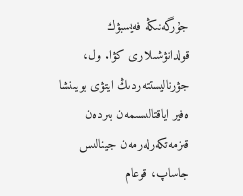جۇرگەنىڭە فەيسبۋك قولدانۋشىلارى كۋا. ول، جۋرناليستتەردىڭ ايتۋى بويىنشا ەفير اياقتالىسىمەن بىردەن قىزمەتكەرلەرمەن جينالىس جاساپ، قوعام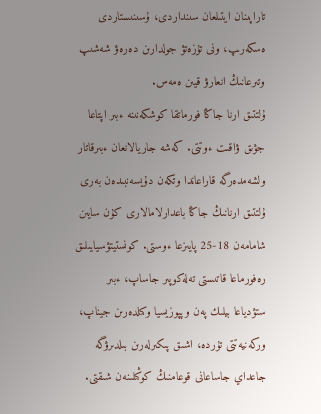تاراپىنان ايتىلعان سىنداردى، ۇسىنىستاردى ەسكەرىپ، ونى تۇزەتۋ جولدارىن دەرەۋ شەشىپ وتىرعانىڭ انعارۋ قيىن ەمەس.
ۇلتتىق ارنا جاڭا فورماتقا كوشكەنىنە ءبىر اپتاعا جۋىق ۋاقىت ءوتتى. كەشە جاريالانعان ءبىرقاتار ولشەمدەرگە قاراعاندا وتكەن دۇيسەنبىدەن بەرى ۇلتتىق ارنانىڭ جاڭا باعدارلامالارى كۇن سايىن شامامەن 18-25 پايىزعا ءوستى. كونستيتۋسيايىلىق رەفورماعا قاتىستى تەلەكوپىر جاساپ، ءبىر ستۋدياعا بيلىك پەن وپپوزيسيا وكىلدەرىن جيناپ، وركەنيەتتى تۇردە، اشىق پىكىرلەرىن بىلدىرۋگە جاعداي جاساعانى قوعامنىڭ كوڭىلىنەن شىقتى.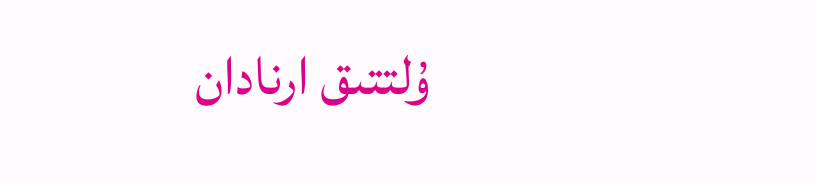ۇلتتىق ارنادان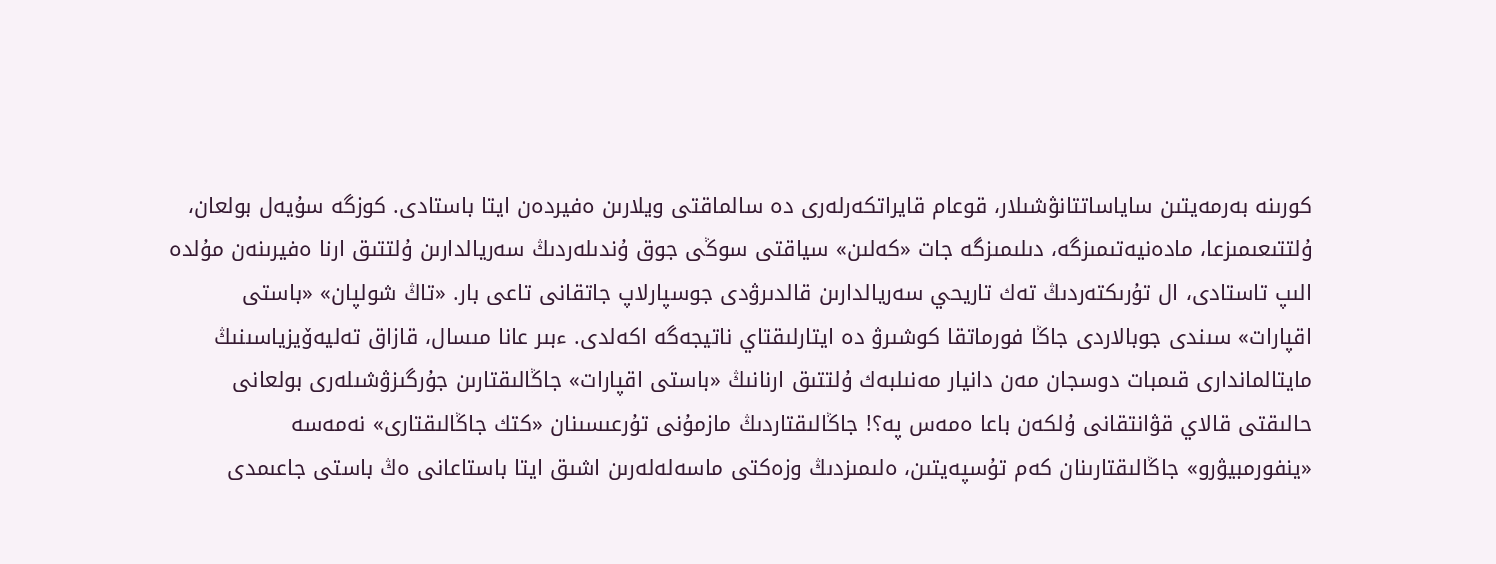كورىنە بەرمەيتىن ساياساتتانۋشىلار، قوعام قايراتكەرلەرى دە سالماقتى ويلارىن ەفيردەن ايتا باستادى. كوزگە سۇيەل بولعان، ۇلتتىعىمىزعا، مادەنيەتىمىزگە، دىلىمىزگە جات «كەلىن» سياقتى سوڭى جوق ۇندىلەردىڭ سەريالدارىن ۇلتتىق ارنا ەفيرىنەن مۇلدە الىپ تاستادى، ال تۇرىكتەردىڭ تەك تاريحي سەريالدارىن قالدىرۋدى جوسپارلاپ جاتقانى تاعى بار. «تاڭ شولپان» «باستى اقپارات» سىندى جوبالاردى جاڭا فورماتقا كوشىرۋ دە ايتارلىقتاي ناتيجەگە اكەلدى. ءبىر عانا مىسال، قازاق تەليەۆيزياسىنىڭ مايتالماندارى قىمبات دوسجان مەن دانيار مەنىلبەك ۇلتتىق ارنانىڭ «باستى اقپارات» جاڭالىقتارىن جۇرگىزۋشىلەرى بولعانى حالىقتى قالاي قۋانتقانى ۇلكەن باعا ەمەس پە؟! جاڭالىقتاردىڭ مازمۇنى تۇرعىسىنان «كتك جاڭالىقتارى» نەمەسە «ينفورمبيۋرو» جاڭالىقتارىنان كەم تۇسپەيتىن، ەلىمىزدىڭ وزەكتى ماسەلەلەرىن اشىق ايتا باستاعانى ەڭ باستى جاعىمدى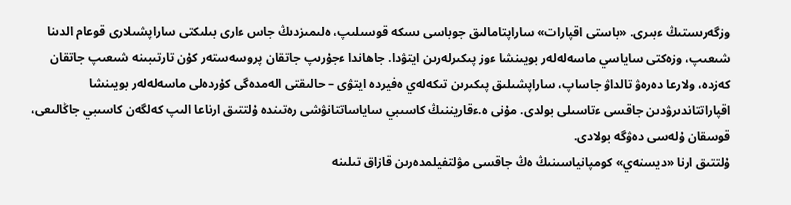وزگەرىستىڭ ءبىرى. «باستى اقپارات» ساراپتامالىق جوباسى ىسكە قوسىلىپ، ەلىمىزدىڭ جاس ءارى بىلىكتى ساراپشىلارى قوعام الدىنا شىعىپ، وزەكتى ساياسي ماسەلەلەر بويىنشا ءوز پىكىرلەرىن ايتۋدا. جاھاندا ءجۇرىپ جاتقان پروسەستەر كۇن تارتىبىنە شىعىپ جاتقان كەزدە، ولارعا دەرەۋ تالداۋ جاساپ، ساراپشىلىق پىكىرىن تىكەلەي ەفيردە ايتۋى – حالىقتى الەمدەگى كۇردەلى ماسەلەلەر بويىنشا اقپاراتتاندىرۋدىن جاقسى ءتاسىلى بولدى. مۇنى ە.ءقاريننىڭ كاسىبي ساياساتتانۋشى رەتىندە ۇلتتىق ارناعا الىپ كەلگەن كاسىبي جاڭالىعى، قوسقان ۇلەسى دەۋگە بولادى.
ۇلتتىق ارنا «ديسنەي» كومپانياسىنىڭ ەڭ جاقسى مۋلتفيلمدەرىن قازاق تىلىنە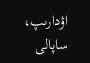اۋدارىپ، ساپالى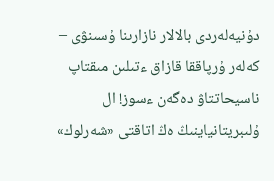دۇنيەلەردى بالالار نازارىنا ۇسىنۋى – كەلەر ۇرپاققا قازاق ءتىلىن مىقتاپ ناسيحاتتاۋ دەگەن ءسوز! ال ۇلىبريتانياينىڭ ەڭ اتاقتى «شەرلوك»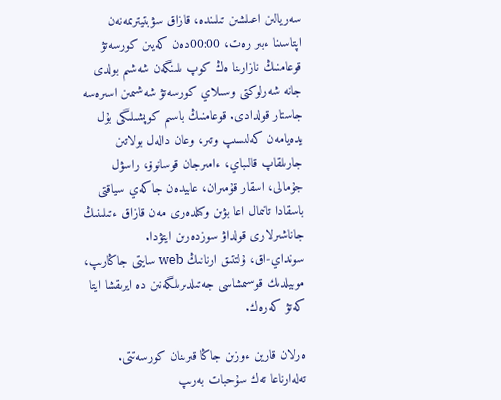سەريالىن اعىلشىن تىلىندە، قازاق سۋبتيترىمەنەن اپتاسىنا ءبىر رەت، 00:00دەن كەيىن كورسەتۋ قوعامنىڭ نازارىنا ەڭ كوپ ىلىنگەن شەشىم بولدى جانە شەرلوكتى وسىلاي كورسەتۋ شەشىمىن اسىرەسە جاستار قولدادى. قوعامنىڭ باسىم كوپشىلىگى بۇل يدەيامەن كەلىسىپ وتىر، وعان دالەل بولاتىن جارىلقاپ قالىباي، ءامىرجان قوسانوۆ، راسۋل جۇمالى، اسقار قۇمىران، عابيدەن جاكەي سياقتى باسقادا تانىمال اعا بۋىن وكىلدەرى مەن قازاق ءتىلىنىڭ جاناشىرلارى قولداۋ سوزدەرىن ايتۋدا.
سونداي-اق، ۇلتتىق ارنانىڭ web سايتى جاڭارىپ، موبيلدىك قوسىمشاسى جەتىلدىرىلگەنىن دە ايرىقشا ايتا كەتۋ كەرەك.

ەرلان قارين ءوزىن جاڭا قىرىنان كورسەتتى. تەلەارناعا تەك سۇحبات بەرىپ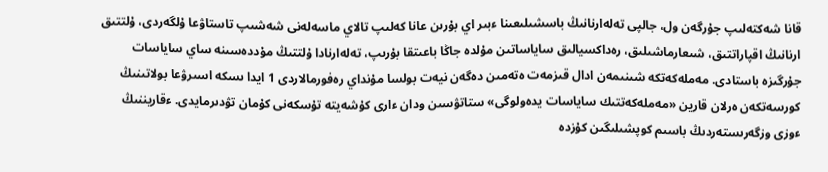قانا شەكتەلىپ جۇرگەن ول، جالپى تەلەارنانىڭ باسشىلىعىنا ءبىر اي بۇرىن عانا كەلىپ تالاي ماسەلەنى شەشىپ تاستاۋعا ۇلگەردى، ۇلتتىق ارنانىڭ اقپاراتتىق، شىعارماشىلىق، رەداكسيالىق ساياساتىن مۇلدە جاڭا باعىتقا بۇرىپ، تەلەارنادا ۇلتتىڭ مۇددەسىنە ساي ساياسات جۇرگىزە باستادى. مەملەكەتكە شىنىمەن ادال قىزمەت ەتەمىن دەگەن نيەت بولسا مۇنداي رەفورمالاردى 1 ايدا ىسكە اسىرۋعا بولاتىنىڭ كورسەتكەن ەرلان قارين «مەملەكەتتىك ساياسات يدەولوگى» ستاتۋسىن ودان ءارى كۇشەيتە تۇسكەنى كۇمان تۋدىرمايدى. ءقاريننىڭ ءوزى وزگەرىستەردىڭ باسىم كوپشىلىگىن كۇزدە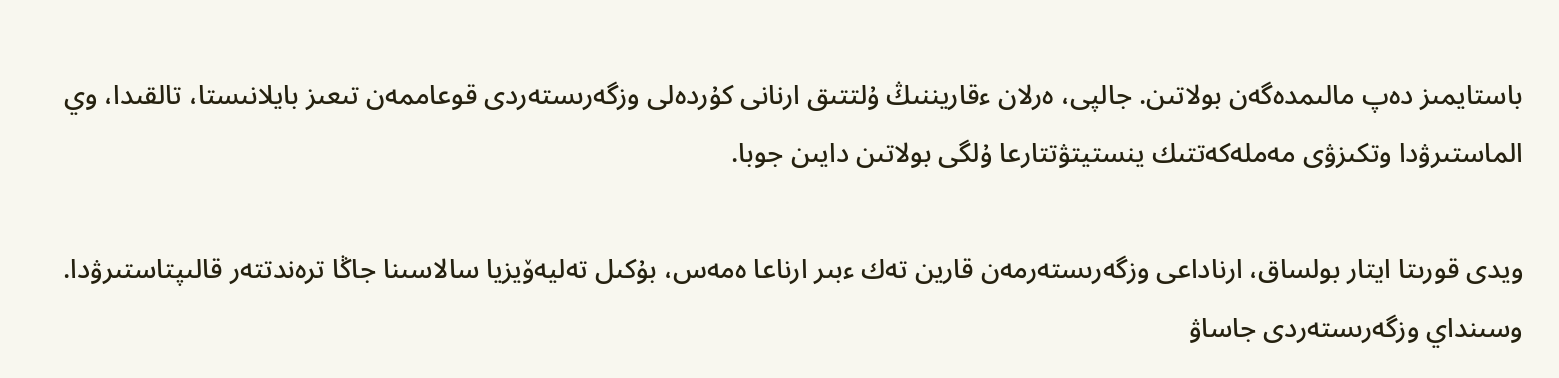باستايمىز دەپ مالىمدەگەن بولاتىن. جالپى، ەرلان ءقاريننىڭ ۇلتتىق ارنانى كۇردەلى وزگەرىستەردى قوعاممەن تىعىز بايلانىستا، تالقىدا، وي الماستىرۋدا وتكىزۋى مەملەكەتتىك ينستيتۋتتارعا ۇلگى بولاتىن دايىن جوبا.

ويدى قورىتا ايتار بولساق، ارناداعى وزگەرىستەرمەن قارين تەك ءبىر ارناعا ەمەس، بۇكىل تەليەۆيزيا سالاسىنا جاڭا ترەندتتەر قالىپتاستىرۋدا. وسىنداي وزگەرىستەردى جاساۋ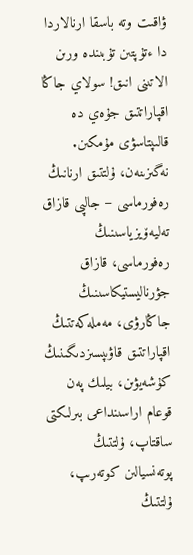ۋاقىت وتە باسقا ارنالاردا دا ءتۇپتىن تۇبىندە ورىن الاتىنى انىق! سولاي جاڭا اقپاراتتىق جۇەي دە قالىپتاسۋى مۇمكىن. نەگىزىنەن، ۇلتتىق ارنانىڭ رەفورماسى – جالپى قازاق تەليەۆيزياسىنىڭ رەفورماسى، قازاق جۋرناليستيكاسىنىڭ جاڭارۋى، مەملەكەتتىڭ اقپاراتتىق قاۋىپسىزدىگىنىڭ كۇشەيۋىن، بيلىك پەن قوعام اراسىنداعى بىرلىكتى ساقتاپ، ۇلتتىڭ پوتەنسيالىن كوتەرىپ، ۇلتتىڭ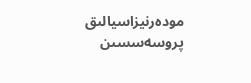مودەرنيزاسيالىق پروسەسسىن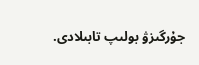جۇرگىزۋ بولىپ تابىلادى.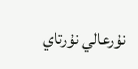نۇرعالي نۇرتاي